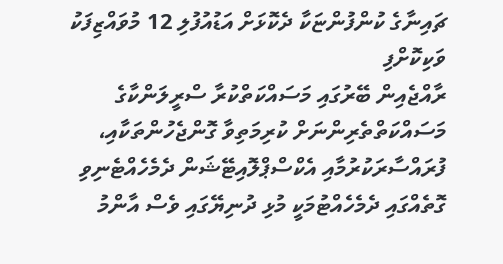ޗައިނާގެ ކުންފުންޏަކާ ދެކޮޅަށް އަޑުއުފުލި 12 މުވައްޒިފަކު ވަކިކޮށްފި
ރާއްޖެއިން ބޭރުގައި މަސައްކަތްކުރާ ސްރީލަންކާގެ މަސައްކަތްތެރިންނަށް ކުރިމަތިވާ ގޮންޖެހުންތަކާއި، ފުރައްސާރަކުރުމާއި އެކްސްޕްލޮއިޓޭޝަން ދެމެހެއްޓެނިވި ގޮތެއްގައި ދެމެހެއްޓުމަކީ މުޅި ދުނިޔޭގައި ވެސް އާންމު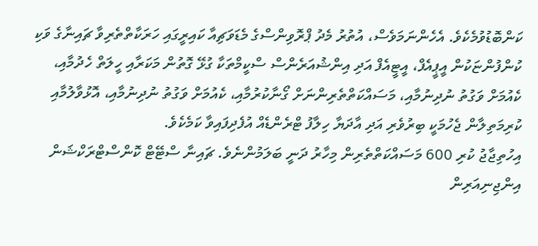ކަންބޮޑުވުމެކެވެ. އެހެންނަމަވެސް، އުތުރު މެދު ޕްރޮވިންސްގެ މެޑަވަޗިއާ ކައިރީގައި ހަރަކާތްތެރިވާ ޗައިނާގެ ވަކި ކުންފުންޏަކުން އީޕީއެފް، އީޓީއެފް އަދި އިންޝުއަރެންސް ސްކީމްތަކާ ގުޅޭ ގޮތުން މަކަރާއި ހީލަތް ހެދުމާއި، ކެއުމަށް ވަގުތު ނުދިނުމާއި، މަސައްކަތްތެރިންނަށް ގޯނާކުރުމާއި، ކެއުމަށް ވަގުތު ނުދިނުމާއި، އޮޅުވާލުމާއި ކުރިމަތިލާން ޖެހުމަކީ ބިރުވެރި އަދި އާދަޔާ ހިލާފު ޓްރެންޑެއް އުފެދިފައިވާ ކަމެކެވެ.
އިހުތިޖާޖު ކުރި 600 މަސައްކަތްތެރިން މިހާރު ދަނީ ބަލަމުންނެވެ. ޗައިނާ ސްޓޭޓް ކޮންސްޓްރަކްޝަން އިންޖިނިއަރިން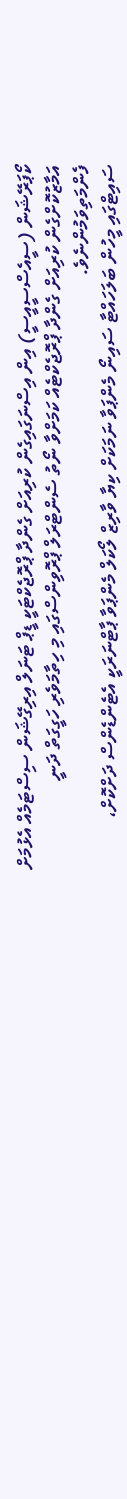ކޯޕަރޭޝަން (ސީއެސްސީއީސީ) އިން އިސްނަގައިގެން ކުރިއަށް ގެންދާ ޕްރޮޖެކްޓަކީ ޑީޕް ޓަނަލް އިރިގޭޝަން ސިސްޓަމެއް އެޅުމަށް އަމާޒުކޮށްގެން ކުރިއަށް ގެންދާ ޕްރޮޖެކްޓެއް ކަމަށްވާ ނޯތު ސެންޓްރަލް ޕްރޮވިންސްގައި މި ހިތާމަވެރި ހަގީގަތް ދަނީ ފެންމަތިވަމުންނެވެ.
ސައިޓްގައި މީހުން ބަލަހައްޓާ ސައިނޯ މެންޕަވާ ނަމަކަށް ކިޔާ ވާރިޒް ލޯކަލް މެންޕަވާ ޕާޓްނަރަކީ އެޓެންޑެންސް ދަށްކޮށް،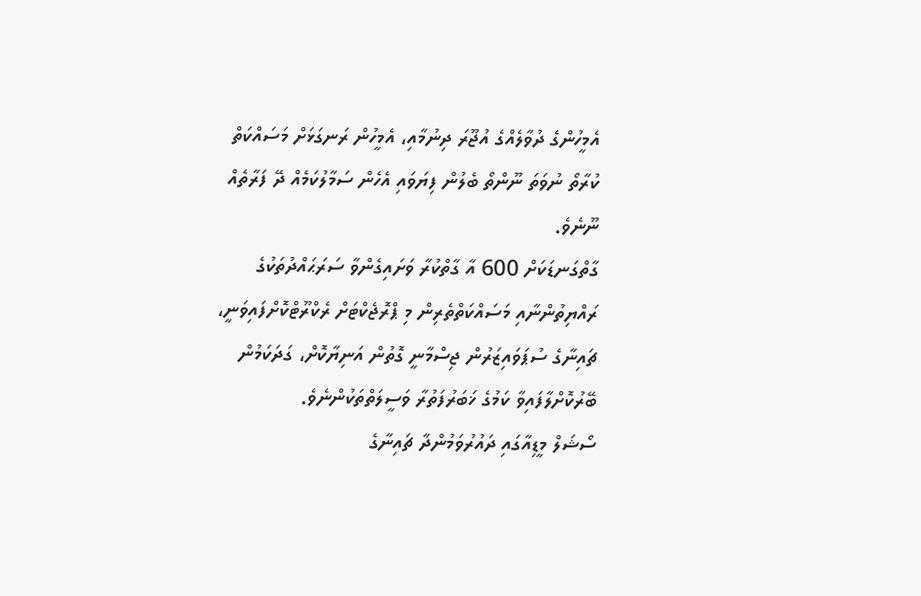އެމީހުންގެ ދުވާލެއްގެ އުޖޫރަ ދިނުމާއި، އެމީހުން ރަނގަޅަށް މަސައްކަތް ކުރާތޯ ނުވަތަ ނޫންތޯ ބެލުން ފިޔަވައި އެހެން ސަމާލުކަމެއް ދޭ ފަރާތެއް ނޫނެވެ.
ގާތްގަނޑަކަށް 600 އާ ގާތްކުރާ ވަށައިގެންވާ ސަރަޙައްދުތަކުގެ ރައްޔިތުންނާއި މަސައްކަތްތެރިން މި ޕްރޮޖެކްޓަށް ރެކްރޫޓްކޮށްފައިވަނީ، ޗައިނާގެ ސުޕަވައިޒަރުން ޖިސްމާނީ ގޮތުން އަނިޔާކޮށް، ގަދަކަމުން ބޭރުކޮށްލާފައިވާ ކަމުގެ ޚަބަރުފަތުރާ ވަސީލަތްތަކުންނެވެ.
ސޯޝަލް މީޑިއާގައި ދައުރުވަމުންދާ ޗައިނާގެ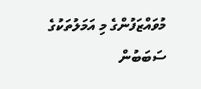މުވައްޒަފުންގެ މި އަމަލުތަކުގެ ސަބަބުން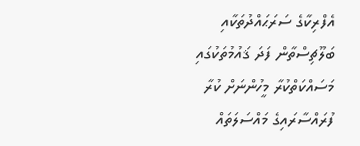އެފްރިކާގެ ސަރަޙައްދުތަކާއި ބަލޫޗިސްތާން ފަދަ ޤައުމުތަކުގައި މަސައްކަތްކުރާ މީހުންނަށް ކުރާ ފުރައްސާރައިގެ މައްސަލަތައް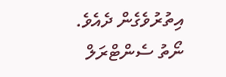އިތުރުވެގެން ދެއެވެ.
ނޯތު ސެންޓްރަލް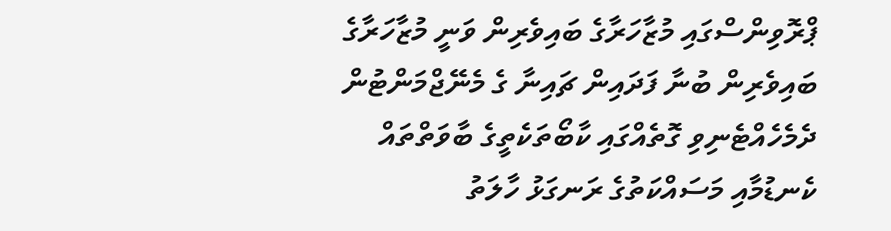ޕްރޮވިންސްގައި މުޒާހަރާގެ ބައިވެރިން ވަނީ މުޒާހަރާގެ ބައިވެރިން ބުނާ ފަދައިން ޗައިނާ ގެ މެނޭޖްމަންޓުން ދެމެހެއްޓެނިވި ގޮތެއްގައި ކާބޯތަކެތީގެ ބާވަތްތައް ކެނޑުމާއި މަސައްކަތުގެ ރަނގަޅު ހާލަތު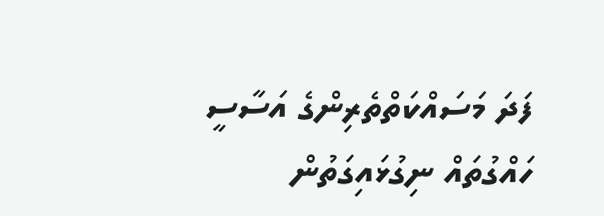ފަދަ މަސައްކަތްތެރިންގެ އަސާސީ ހައްގުތައް ނިގުޅައިގަތުން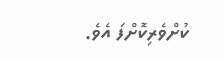ކުށްވެރިކޮށްފަ އެވެ.